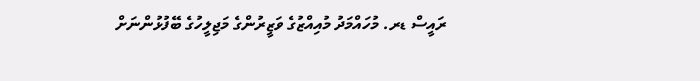ރައީސް ޑރ. މުހައްމަދު މުއިއްޒުގެ ވަޒީރުންގެ މަޖިލީހުގެ ބޭފުޅުންނަށް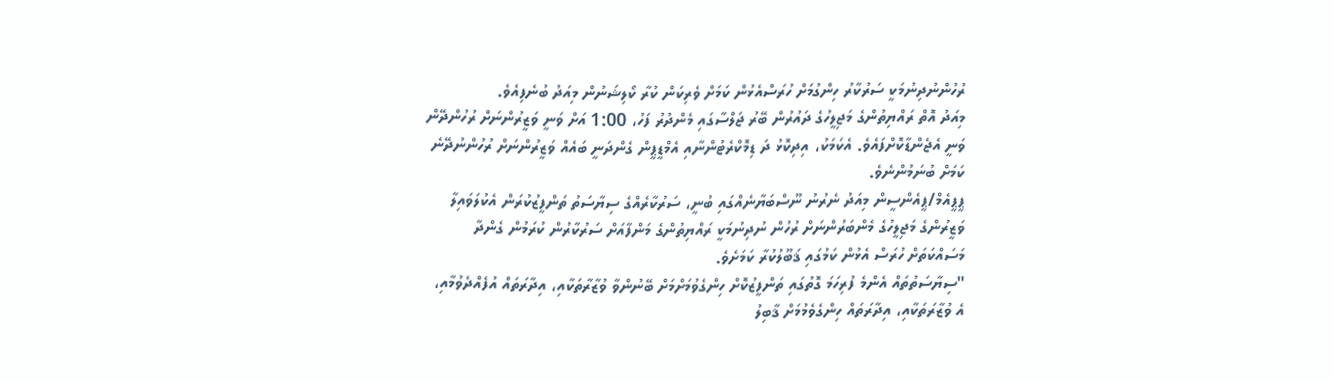ރުހުންނުދިނުމަކީ ސަރުކާރު ހިންގުމަށް ހުރަސްއެޅުން ކަމަށް ވެރިކަން ކުރާ ކޯލިޝަނުން މިއަދު ބުނެފިއެވެ.
މިއަދު އޮތް ރައްޔިތުންގެ މަޖިލީހުގެ ދައުރުން ބޭރު ޖަލްސާގައި މެންދުރު ފަހު، 1:00 އަށް ވަނީ ވަޒީރުންނަށް ރުހުންދޭން ވަނީ އެޖެންޑާކޮށްފައެވެ. އެކަމަކު، އިދިކޮޅު ދަ ޑިމޮކްރެޓުންނާއި އެމްޑީޕީން ގެންދަނީ ބައެއް ވަޒީރުންނަށް ރުހުންނުދޭނެ ކަމަށް ބުނަމުންނެވެ.
ޕީޕީއެމް/ޕީއެންސީން މިއަދު ނެރުނު ނޫސްބަޔާނެއްގައި ބުނީ، ސަރުކާރެއްގެ ސިޔާސަތު ތަންފީޒުކުރަން އެކުލަވައިލާ ވަޒީރުންގެ މަޖިލީހުގެ މެންބަރުންނަށް ރުހުން ނުދިނުމަކީ ރައްޔިތުންގެ މަންފާއަށް ސަރުކާރުން ކުރަމުން ގެންދާ މަސައްކަތަށް ހުރަސް އެޅުން ކަމުގައި ޤަބޫލުކުރާ ކަމަށެވެ.
"ސިޔާސަތުތައް އެންމެ ފުރިހަމަ ގޮތުގައި ތަންފީޒުކޮށް ހިންގެވުމަށްމަށް ބޭނުންވާ ވުޒާރާތަކާއި، އިދާރަތައް އުފެއްދެވުމާއި، އެ ވުޒާރަތަކާއި، އިދާރަތައް ހިންގެވެމުމަށް ޤާބިލު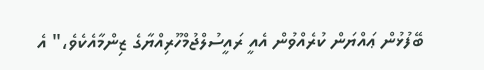ބޭފުޅުން ޢައްޔަން ކުރެއްވުން އެއީ ރައީސުލްޖުމްހޫރިއްޔާގެ ޒިންމާއެކެވެ،" އެ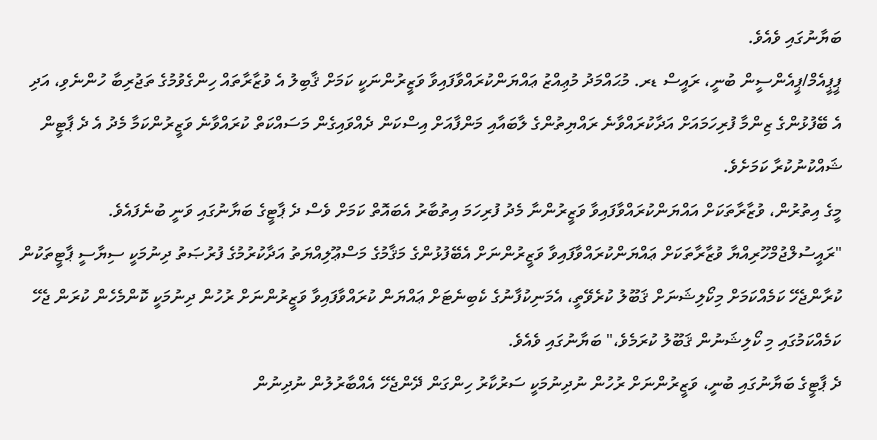ބަޔާނުގައި ވެއެވެ.
ޕީޕީއެމް/ޕީއެންސީން ބުނީ، ރައީސް ޑރ. މުޙައްމަދު މުޢިއްޒު ޢައްޔަންކުރައްވާފައިވާ ވަޒީރުންނަކީ ކަމަށް ޤާބިލު އެ ވުޒާރާތައް ހިންގެވުމުގެ ތަޖުރިބާ ހުންނެވި، އަދި އެ ބޭފުޅުންގެ ޒިންމާ ފުރިހަމައަށް އަދާކުރައްވާނެ ރައްޔިތުންގެ ލާބައާއި މަންފާއަށް އިސްކަން ދެއްވައިގެން މަސައްކަތް ކުރައްވާނެ ވަޒީރުންކަމާ މެދު އެ ދެ ޕާޓީން ޝައްކުނުކުރާ ކަމަށެވެ.
މީގެ އިތުރުން، ވުޒާރާތަކަށް އައްޔަންކުރައްވާފައިވާ ވަޒީރުންނާ މެދު ފުރިހަމަ އިތުބާރު އެބައޮތް ކަމަށް ވެސް ދެ ޕާޓީގެ ބަޔާނުގައި ވަނީ ބުނެފައެވެ.
"ރައީސުލްޖުމްހޫރިއްޔާ ވުޒާރާތަކަށް ޢައްޔަންކުރައްވާފައިވާ ވަޒީރުންނަށް އެބޭފުޅުންގެ މަޤާމުގެ މަސްޢޫލިއްޔަތު އަދާކުރުމުގެ ފުރުޞަތު ދިނުމަކީ ސިޔާސީ ޕާޓީތަކުން ކުރާންޖެހޭ ކަމެއްކަމަށް މިކޯލިޝަނަށް ޤަބޫލު ކުރެވޭތީ، އެމަނިކުފާނުގެ ކެބިނެޓަށް ޢައްޔަން ކުރައްވާފައިވާ ވަޒީރުންނަށް ރުހުން ދިނުމަކީ ކޮންމެހެން ކުރަން ޖެހޭ ކަމެއްކަމުގައި މި ކޯލިޝަނުން ޤަބޫލު ކުރަމެވެ،" ބަޔާނުގައި ވެއެވެ.
ދެ ޕާޓީގެ ބަޔާނުގައި ބުނީ، ވަޒީރުންނަށް ރުހުން ނުދިނުމަކީ ސަރުކާރު ހިންގަން ދޭންޖެހޭ އެއްބާރުލުން ނުދިނުން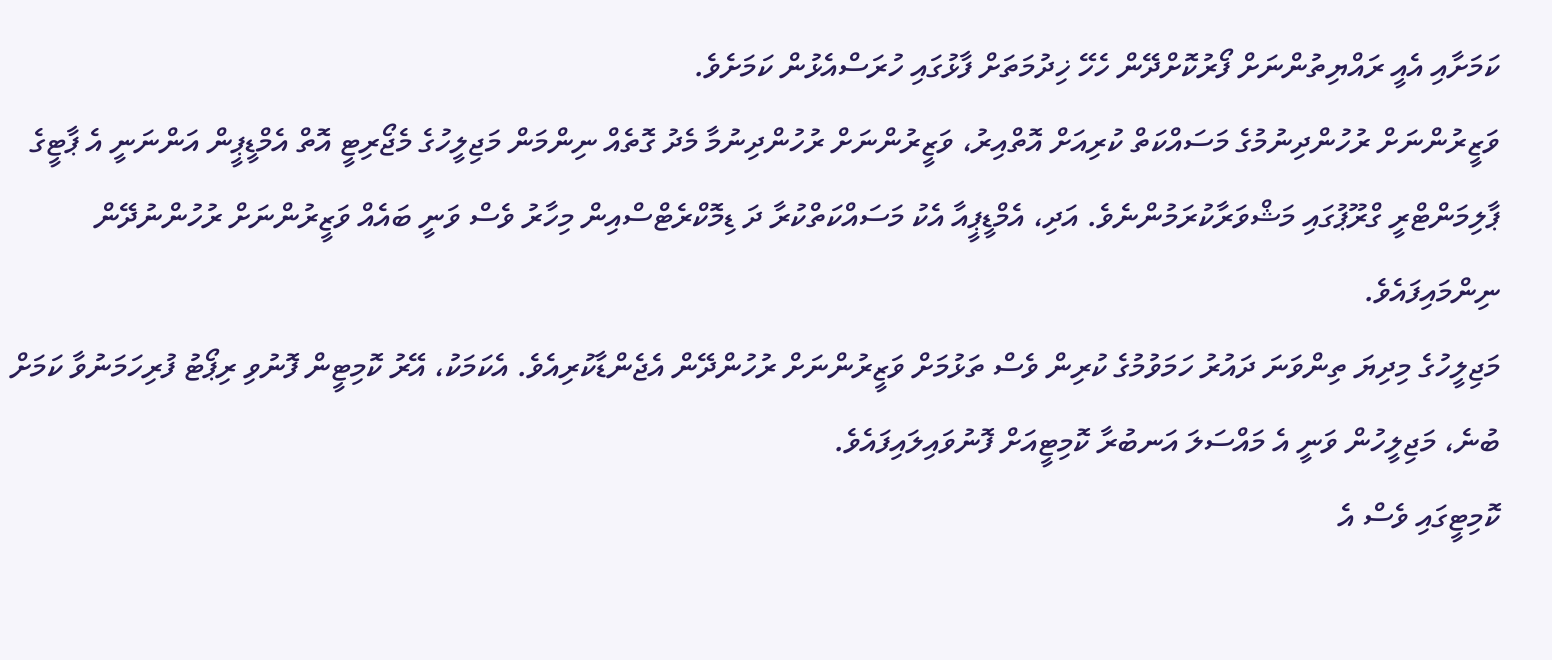ކަމަށާއި އެއީ ރައްޔިތުންނަށް ފޯރުކޮށްދޭން ހެހޭ ޚިދުމަތަށް ފާޅުގައި ހުރަސްއެޅުން ކަމަށެވެ.
ވަޒީރުންނަށް ރުހުންދިނުމުގެ މަސައްކަތް ކުރިއަށް އޮތްއިރު، ވަޒީރުންނަށް ރުހުންދިނުމާ މެދު ގޮތެއް ނިންމަން މަޖިލީހުގެ މެޖޯރިޓީ އޮތް އެމްޑީޕީން އަންނަނީ އެ ޕާޓީގެ ޕާލިމަންޓްރީ ގްރޫޕުގައި މަޝްވަރާކުރަމުންނެވެ. އަދި، އެމްޑީޕީއާ އެކު މަސައްކަތްކުރާ ދަ ޑިމޮކްރެޓްސްއިން މިހާރު ވެސް ވަނީ ބައެއް ވަޒީރުންނަށް ރުހުންނުދޭން ނިންމައިފައެވެ.
މަޖިލީހުގެ މިދިޔަ ތިންވަނަ ދައުރު ހަމަވުމުގެ ކުރިން ވެސް ތަޅުމަށް ވަޒީރުންނަށް ރުހުންދޭން އެޖެންޑާކުރިއެވެ. އެކަމަކު، އޭރު ކޮމިޓީން ފޮނުވި ރިޕޯޓު ފުރިހަމަނުވާ ކަމަށް ބުނެ، މަޖިލީހުން ވަނީ އެ މައްސަލަ އަނބުރާ ކޮމިޓީއަށް ފޮނުވައިލައިފައެވެ.
ކޮމިޓީގައި ވެސް އެ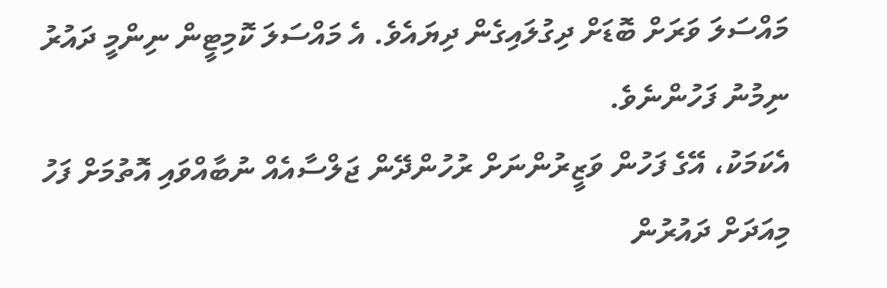މައްސަލަ ވަރަށް ބޮޑަށް ދިގުލައިގެން ދިޔައެވެ. އެ މައްސަލަ ކޮމިޓީން ނިންމީ ދައުރު ނިމުނު ފަހުންނެވެ.
އެކަމަކު، އޭގެ ފަހުން ވަޒީރުންނަށް ރުހުންދޭން ޖަލްސާއެއް ނުބާއްވައި އޮތުމަށް ފަހު މިއަދަށް ދައުރުން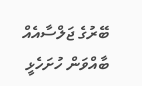ބޭރުގެ ޖަލްސާއެއް ބާއްވަން ހުށަހެޅީ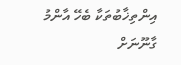އިންތިޚާބުތަކާ ބެހޭ އާންމު ގާނޫނަށް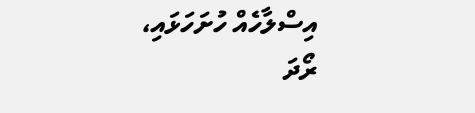އިސްލާހެއް ހުށަހަޅައި، ރޯދަ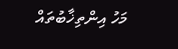މަހު އިންތިޚާބުތައް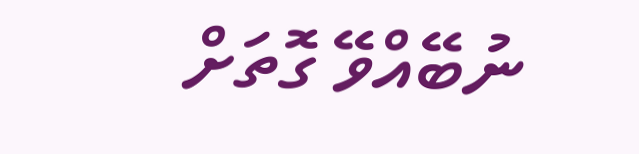ނުބޭއްވޭ ގޮތަށް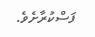ފަސްކުރާށެވެ.